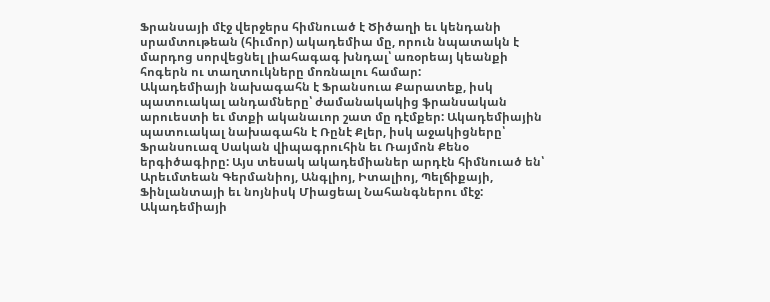Ֆրանսայի մէջ վերջերս հիմնուած է Ծիծաղի եւ կենդանի սրամտութեան (հիւմոր) ակադեմիա մը, որուն նպատակն է մարդոց սորվեցնել լիահագագ խնդալ՝ առօրեայ կեանքի հոգերն ու տաղտուկները մոռնալու համար:
Ակադեմիայի նախագահն է Ֆրանսուա Քարատեք, իսկ պատուակալ անդամները՝ ժամանակակից ֆրանսական արուեստի եւ մտքի ականաւոր շատ մը դէմքեր: Ակադեմիային պատուակալ նախագահն է Ռընէ Քլեր, իսկ աջակիցները՝ Ֆրանսուազ Սական վիպագրուհին եւ Ռայմոն Քենօ երգիծագիրը: Այս տեսակ ակադեմիաներ արդէն հիմնուած են՝ Արեւմտեան Գերմանիոյ, Անգլիոյ, Իտալիոյ, Պելճիքայի, Ֆինլանտայի եւ նոյնիսկ Միացեալ Նահանգներու մէջ: Ակադեմիայի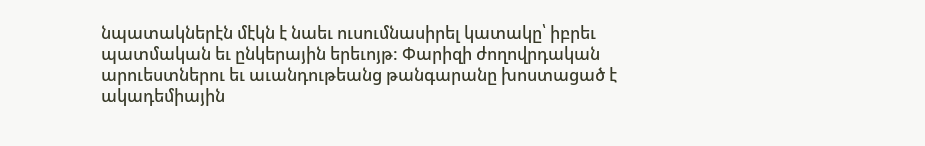նպատակներէն մէկն է նաեւ ուսումնասիրել կատակը՝ իբրեւ պատմական եւ ընկերային երեւոյթ: Փարիզի ժողովրդական արուեստներու եւ աւանդութեանց թանգարանը խոստացած է ակադեմիային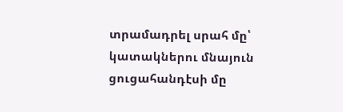տրամադրել սրահ մը՝ կատակներու մնայուն ցուցահանդէսի մը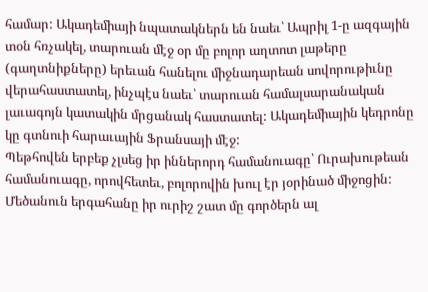համար: Ակադեմիայի նպատակներն են նաեւ՝ Ապրիլ 1-ը ազգային տօն հռչակել, տարուան մէջ օր մը բոլոր աղտոտ լաթերը (գաղտնիքները) երեւան հանելու միջնադարեան սովորութիւնը վերահաստատել, ինչպէս նաեւ՝ տարուան համալսարանական լաւագոյն կատակին մրցանակ հաստատել: Ակադեմիային կեդրոնը կը գտնուի հարաւային Ֆրանսայի մէջ:
Պեթհովեն երբեք չլսեց իր իններորդ համանուագը՝ Ուրախութեան համանուագը, որովհետեւ, բոլորովին խուլ էր յօրինած միջոցին: Մեծանուն երգահանը իր ուրիշ շատ մը գործերն ալ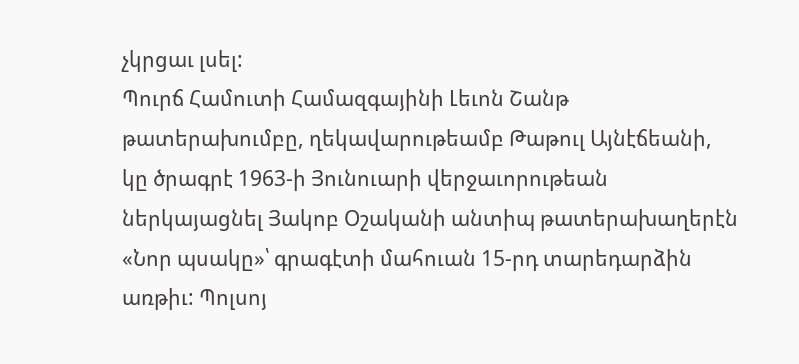չկրցաւ լսել:
Պուրճ Համուտի Համազգայինի Լեւոն Շանթ թատերախումբը, ղեկավարութեամբ Թաթուլ Այնէճեանի, կը ծրագրէ 1963-ի Յունուարի վերջաւորութեան ներկայացնել Յակոբ Օշականի անտիպ թատերախաղերէն «Նոր պսակը»՝ գրագէտի մահուան 15-րդ տարեդարձին առթիւ: Պոլսոյ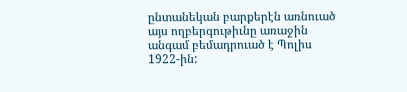ընտանեկան բարքերէն առնուած այս ողբերգութիւնը առաջին անգամ բեմադրուած է Պոլիս 1922-ին: